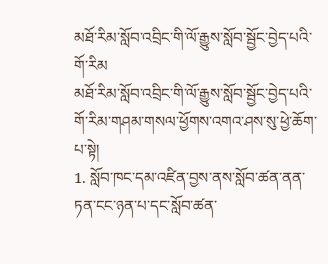མཐོ་རིམ་སློབ་འབྲིང་གི་ལོ་རྒྱུས་སློབ་སྦྱོང་བྱེད་པའི་གོ་རིམ
མཐོ་རིམ་སློབ་འབྲིང་གི་ལོ་རྒྱུས་སློབ་སྦྱོང་བྱེད་པའི་གོ་རིམ་གཤམ་གསལ་ཕྱོགས་འགའ་ཤས་སུ་ཕྱེ་ཆོག་པ་སྟེ།
1. སློབ་ཁང་དམ་འཛིན་བྱས་ནས་སློབ་ཚན་ནན་ཏན་ངང་ཉན་པ་དང་སློབ་ཚན་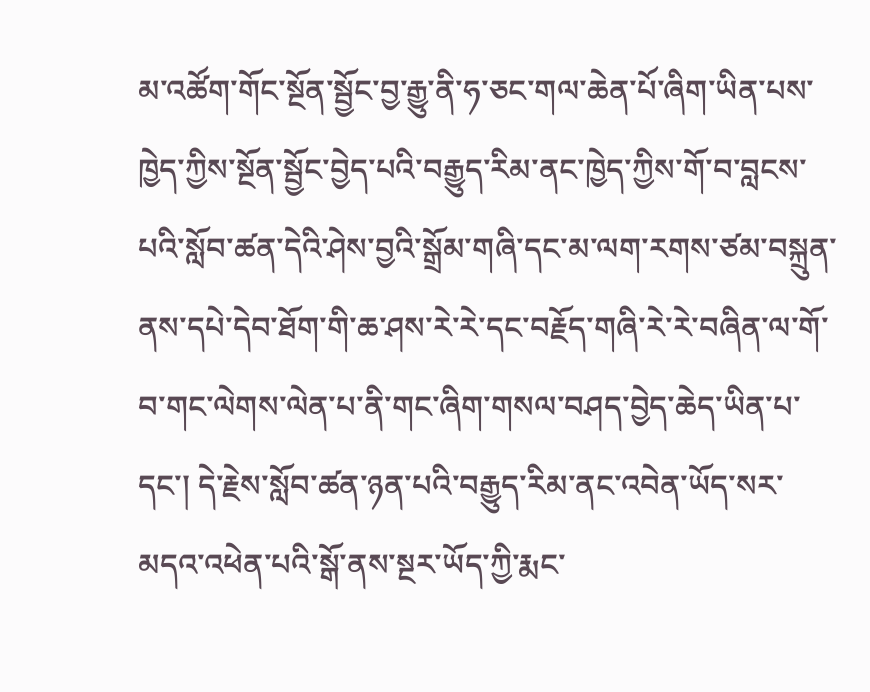མ་འཚོག་གོང་སྔོན་སྦྱོང་བྱ་རྒྱུ་ནི་ཧ་ཅང་གལ་ཆེན་པོ་ཞིག་ཡིན་པས་ཁྱེད་ཀྱིས་སྔོན་སྦྱོང་བྱེད་པའི་བརྒྱུད་རིམ་ནང་ཁྱེད་ཀྱིས་གོ་བ་བླངས་པའི་སློབ་ཚན་དེའི་ཤེས་བྱའི་སྒྲོམ་གཞི་དང་མ་ལག་རགས་ཙམ་བསྐྲུན་ནས་དཔེ་དེབ་ཐོག་གི་ཆ་ཤས་རེ་རེ་དང་བརྗོད་གཞི་རེ་རེ་བཞིན་ལ་གོ་བ་གང་ལེགས་ལེན་པ་ནི་གང་ཞིག་གསལ་བཤད་བྱེད་ཆེད་ཡིན་པ་དང་། དེ་རྗེས་སློབ་ཚན་ཉན་པའི་བརྒྱུད་རིམ་ནང་འབེན་ཡོད་སར་མདའ་འཕེན་པའི་སྒོ་ནས་སྔར་ཡོད་ཀྱི་རྨང་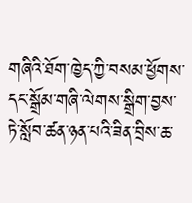གཞིའི་ཐོག་ཁྱེད་ཀྱི་བསམ་ཕྱོགས་དང་སྒྲོམ་གཞི་ལེགས་སྒྲིག་བྱས་ཏེ་སློབ་ཚན་ཉན་པའི་ཟིན་བྲིས་ཆ་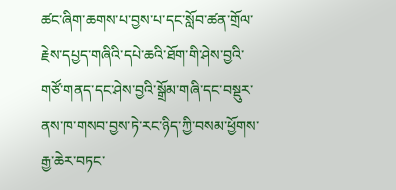ཚང་ཞིག་ཆགས་པ་བྱས་པ་དང་སློབ་ཚན་གྲོལ་རྗེས་དཔྱད་གཞིའི་དཔེ་ཆའི་ཐོག་གི་ཤེས་བྱའི་གཙོ་གནད་དང་ཤེས་བྱའི་སྒྲོམ་གཞི་དང་བསྡུར་ནས་ཁ་གསབ་བྱས་ཏེ་རང་ཉིད་ཀྱི་བསམ་ཕྱོགས་རྒྱ་ཆེར་བཏང་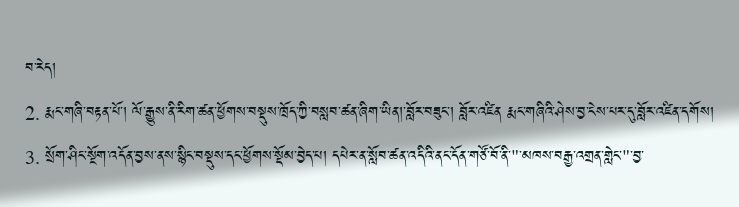བ་རེད།
2. རྨང་གཞི་བརྟན་པོ་། ལོ་རྒྱུས་ནི་རིག་ཚན་ཕྱོགས་བསྡུས་ཁྲོད་ཀྱི་བསླབ་ཚན་ཞིག་ཡིན།་བློར་བཟུང་། བློར་འཛིན རྨང་གཞིའི་ཤེས་བྱ་ངེས་པར་དུ་བློར་འཛིན་དགོས།
3. སྲོག་ཤིང་སྔོག་འདོན་བྱས་ནས་སྙིང་བསྡུས་དང་ཕྱོགས་སྡོམ་བྱེད་པ། དཔེར་ན་སློབ་ཚན་འདིའི་ནང་དོན་གཙོ་བོ་ནི་"་མཁས་བརྒྱ་འགྲན་གླེང་"་བྱ་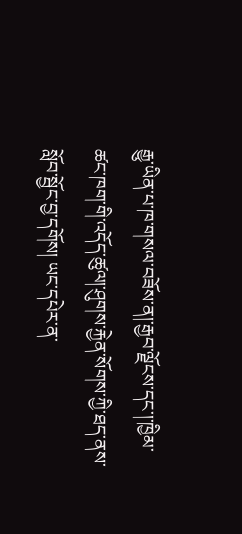རྒྱུ་ཡིན་པ་ཁ་གསལ་བཟོས་ན།་རྒྱབ་ལྗོངས་དང་།་ཁྱིམ་ཚང་ཁག་གི་འདོད་ཚུལ།་ཤུགས་རྐྱེན་སོགས་ཀྱི་ཐད་ནས་སློབ་སྦྱོང་བྱ་དགོས། ཡང་དཔེར་ན་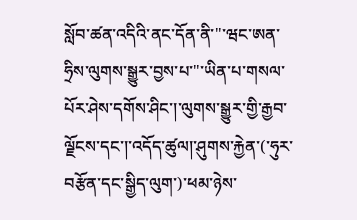སློབ་ཚན་འདིའི་ནང་དོན་ནི་"་ཝང་ཨན་ཧྲིས་ལུགས་སྒྱུར་བྱས་པ་"་ཡིན་པ་གསལ་པོར་ཤེས་དགོས་ཤིང་།་ལུགས་སྒྱུར་གྱི་རྒྱབ་ལྗོངས་དང་།་འདོད་ཚུལ།་ཤུགས་རྐྱེན་(་ཧུར་བརྩོན་དང་སྒྱིད་ལུག་)་ཕམ་ཉེས་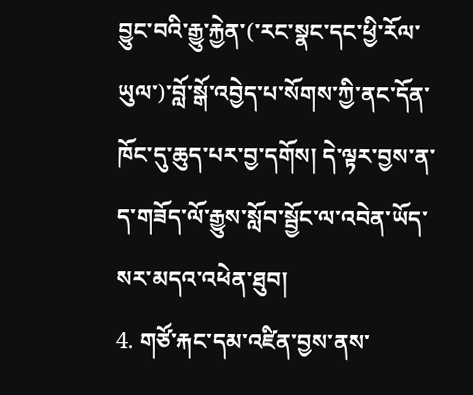བྱུང་བའི་རྒྱུ་རྐྱེན་(་རང་སྣང་དང་ཕྱི་རོལ་ཡུལ་)་བློ་སྒོ་འབྱེད་པ་སོགས་ཀྱི་ནང་དོན་ཁོང་དུ་ཆུད་པར་བྱ་དགོས། དེ་ལྟར་བྱས་ན་ད་གཟོད་ལོ་རྒྱུས་སློབ་སྦྱོང་ལ་འབེན་ཡོད་སར་མདའ་འཕེན་ཐུབ།
4. གཙོ་རྐང་དམ་འཛིན་བྱས་ནས་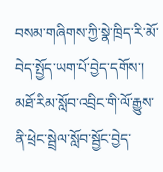བསམ་གཞིགས་ཀྱི་སྣེ་ཁྲིད་རི་མོ་བེད་སྤྱོད་ཡག་པོ་བྱེད་དགོས་། མཐོ་རིམ་སློབ་འབྲིང་གི་ལོ་རྒྱུས་ནི་ཕྲེང་སྦྲེལ་སློབ་སྦྱོང་བྱེད་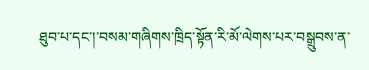ཐུབ་པ་དང་།་བསམ་གཞིགས་ཁྲིད་སྟོན་རི་མོ་ལེགས་པར་བསྒྲུབས་ན་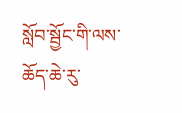སློབ་སྦྱོང་གི་ལས་ཆོད་ཆེ་རུ་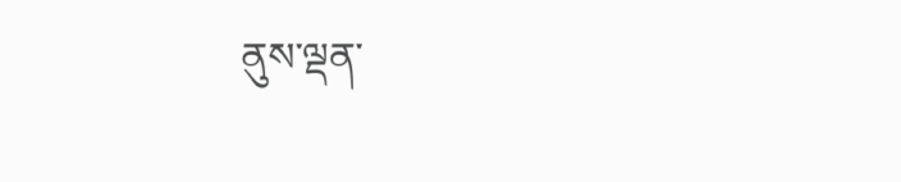ནུས་ལྡན་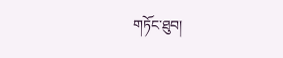གཏོང་ཐུབ།